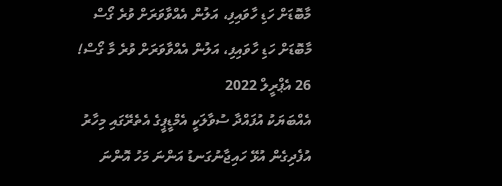މާބޮޑަށް ހަޑި ހާވައިފި، އަލުން އެއްވާވަރަށް ވުރެ ގޯސް
މާބޮޑަށް ހަޑި ހާވައިފި، އަލުން އެއްވާވަރަށް ވުރެ މާ ގޯސް!
26 އެޕްރީލް 2022
އެއްބަޔަކު އުފައްދާ ސުވާލަކީ އެމްޑީޕީގެ އެތެރޭގައި މިހާރު އުފެދިގެން އުޅޭ ހައިޖާނުގަނޑު އަންނަ މަހު އޮންނަ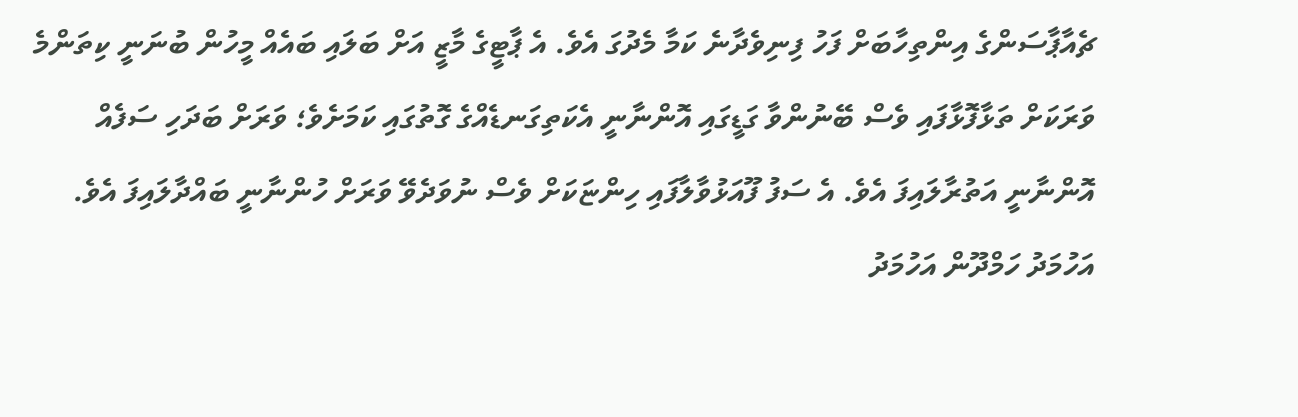ޗެއާޕާސަންގެ އިންތިހާބަށް ފަހު ފިނިވެދާނެ ކަމާ މެދުގަ އެވެ. އެ ޕާޓީގެ މާޒީ އަށް ބަލައި ބައެއް މީހުން ބުނަނީ ކިތަންމެ ވަރަކަށް ތަޅާފޮޅާފައި ވެސް ބޭނުންވާ ގަޑީގައި އޮންނާނީ އެކަތިގަނޑެއްގެ ގޮތުގައި ކަމަށެވެ؛ ވަރަށް ބަދަހި ސަފެއް އޮންނާނީ އަތުރާލައިފަ އެވެ. އެ ސަފު ފޫއަޅުވާލާފައި ހިންޏަކަށް ވެސް ނުވަދެވޭ ވަރަށް ހުންނާނީ ބައްދާލައިފަ އެވެ.
އަހުމަދު ހަމްދޫން އަހުމަދު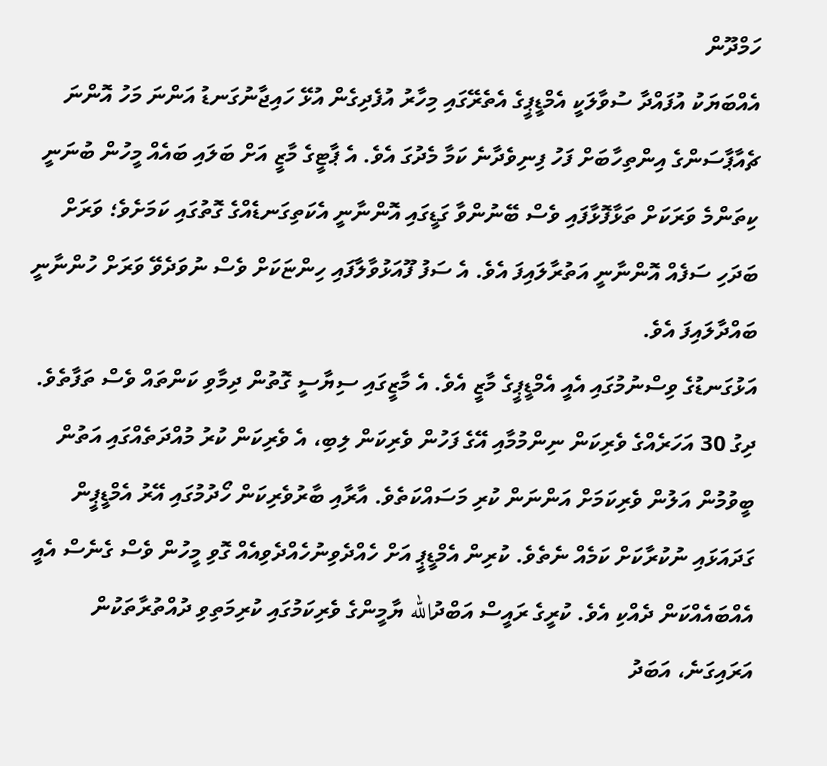ހަމްދޫން
އެއްބަޔަކު އުފައްދާ ސުވާލަކީ އެމްޑީޕީގެ އެތެރޭގައި މިހާރު އުފެދިގެން އުޅޭ ހައިޖާނުގަނޑު އަންނަ މަހު އޮންނަ ޗެއާޕާސަންގެ އިންތިހާބަށް ފަހު ފިނިވެދާނެ ކަމާ މެދުގަ އެވެ. އެ ޕާޓީގެ މާޒީ އަށް ބަލައި ބައެއް މީހުން ބުނަނީ ކިތަންމެ ވަރަކަށް ތަޅާފޮޅާފައި ވެސް ބޭނުންވާ ގަޑީގައި އޮންނާނީ އެކަތިގަނޑެއްގެ ގޮތުގައި ކަމަށެވެ؛ ވަރަށް ބަދަހި ސަފެއް އޮންނާނީ އަތުރާލައިފަ އެވެ. އެ ސަފު ފޫއަޅުވާލާފައި ހިންޏަކަށް ވެސް ނުވަދެވޭ ވަރަށް ހުންނާނީ ބައްދާލައިފަ އެވެ.
އަޅުގަނޑުގެ ވިސްނުމުގައި އެއީ އެމްޑީޕީގެ މާޒީ އެވެ. އެ މާޒީގައި ސިޔާސީ ގޮތުން ދިމާވި ކަންތައް ވެސް ތަފާތެވެ. ދިގު 30 އަހަރެއްގެ ވެރިކަން ނިންމުމާއި އޭގެ ފަހުން ވެރިކަން ލިބި، އެ ވެރިކަން ކުރު މުއްދަތެއްގައި އަތުން ބީވުމުން އަލުން ވެރިކަމަށް އަންނަން ކުރި މަސައްކަތެވެ. އާރާއި ބާރުވެރިކަން ހޯދުމުގައި އޭރު އެމްޑީޕީން ގަދައަޅައި ނުކުރާކަށް ކަމެއް ނެތެވެ. ކުރިން އެމްޑީޕީ އަށް ހެއްދެވިނުހެއްދެވިއެއް ގޮވި މީހުން ވެސް ގެނެސް އެއީ އެއްބައެއްކަން ދެއްކި އެވެ. ކުރީގެ ރައީސް އަބްދުالله ޔާމީންގެ ވެރިކަމުގައި ކުރިމަތިވި ދުއްތުރާތަކުން އަރައިގަނެ، އަބަދު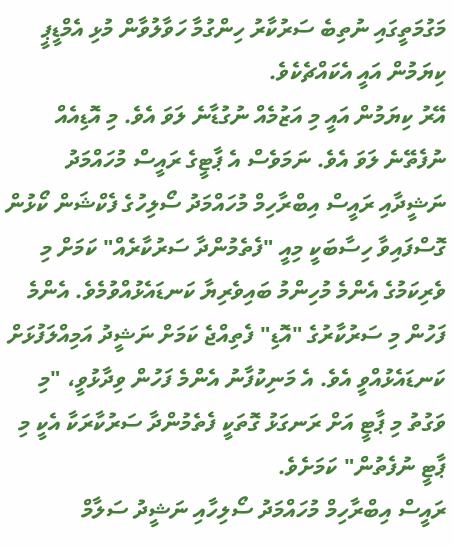މަގުމަތީގައި ނުތިބެ ސަރުކާރު ހިންގުމާ ހަވާލުވާން މުޅި އެމްޑީޕީ ކިޔަމުން އައީ އެކައްޗެކެވެ.
އޭރު ކިޔަމުން އައީ މި އަޒުމެއް ނުގުޑާނެ ލަވަ އެވެ. މި އޮޑިއެއް ނުފެތޭނެ ލަވަ އެވެ. ނަމަވެސް އެ ޕާޓީގެ ރައީސް މުހައްމަދު ނަޝީދާއި ރައީސް އިބްރާހިމް މުހައްމަދު ސޯލިހުގެ ފެކްޝަން ކޯޅުން ގޮސްފައިވާ ހިސާބަކީ މިއީ "ފެތެމުންދާ ސަރުކާރެއް" ކަމަށް މި ވެރިކަމުގެ އެންމެ މުހިންމު ބައިވެރިޔާ ކަނޑައެޅުއްވުމެވެ. އެންމެ ފަހުން މި ސަރުކާރުގެ "އޮޑި" ފެތިއްޖެ ކަމަށް ނަޝީދު އަމިއްލަފުޅަށް ކަނޑައެޅުއްވީ އެވެ. އެ މަނިކުފާނު އެންމެ ފަހުން ވިދާޅުވީ، "މި ވަގުތު މި ޕާޓީ އަށް ރަނގަޅު ގޮތަކީ ފެތެމުންދާ ސަރުކާރަކާ އެކީ މި ޕާޓީ ނުފެތުން" ކަމަށެވެ.
ރައީސް އިބްރާހިމް މުހައްމަދު ސޯލިހާއި ނަޝީދު ސަލާމް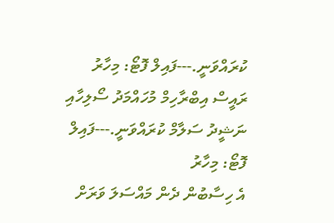ކުރައްވަނީ.---ފައިލް ފޮޓޯ: މިހާރު
ރައީސް އިބްރާހިމް މުހައްމަދު ސޯލިހާއި ނަޝީދު ސަލާމް ކުރައްވަނީ.---ފައިލް ފޮޓޯ: މިހާރު
އެ ހިސާބުން ދެން މައްސަލަ ވަރަށް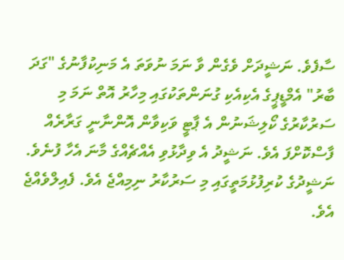ސާފެވެ. ނަޝީދަށް ވެގެން ވާ ނަމަ ނުވަތަ އެ މަނިކުފާނުގެ "ގަދަ ބާރު" އެމްޑީޕީގެ އެކިއެކި ގުނަންތަކުގައި މިހާރު އޮތް ނަމަ މި ސަރުކާރުގެ ކޯލިޝަނުން އެ ޕާޓީ ވަކިވާން އޮންނާނީ ގަރާރެއް ފާސްކޮށްފަ އެވެ. ނަޝީދު އެ ވިދާޅުވި އެއްޗެއްގެ މާނަ އެހާ ފުނެވެ. ނަޝީދުގެ ކުރިފުޅުމަތީގައި މި ސަރުކާރު ނިމިއްޖެ އެވެ. ފެއިލްވެއްޖެ އެވެ.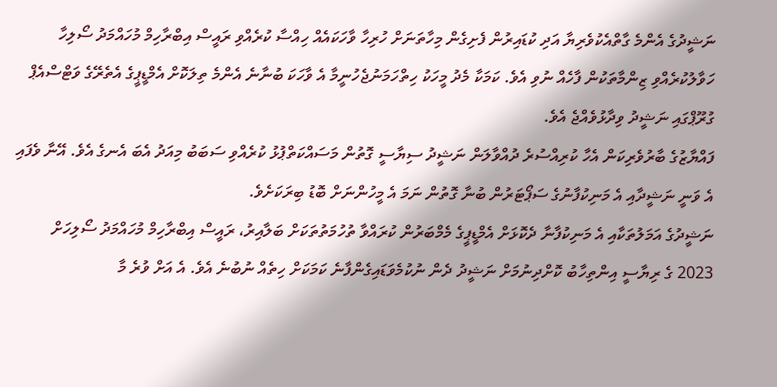ނަޝީދުގެ އެންމެ ގާތްއެކުވެރިޔާ އަދި ކުޑައިރުން ފެށިގެން މިހާތަނަށް ހުރިހާ ވާހަކައެއް ހިއްސާ ކުރެއްވި ރައީސް އިބްރާހިމް މުހައްމަދު ސޯލިހާ ހަވާލުކުރެއްވި ޒިންމާތަކުން ފާހެއް ނުވި އެވެ. ކަމަކާ މެދު މީހަކު ހިތްހަމަނުޖެހުނީމާ އެ ވާހަކަ ބުނާނެ އެންމެ ތިލަކޮށް އެމްޑީޕީގެ އެތެރޭގެ ވަޓްސްއެޕް ގުރޫޕްގައި ނަޝީދު ވިދާޅުވެއްޖެ އެވެ.
ފައްޔާޒުގެ ބާރުވެރިކަން އެހާ ކުރިއްސުރެ ދުއްވާލަން ނަޝީދު ސިޔާސީ ގޮތުން މަސައްކަތްޕުޅު ކުރެއްވި ސަބަބު މިއަދު އެބަ އެނގެ އެވެ. އޭނާ ވެފައި އެ ވަނީ ނަޝީދާއި އެ މަނިކުފާނުގެ ސަޕޯޓަރުން ބުނާ ގޮތުން ނަމަ އެ މީހުންނަށް ބޮޑު ބިރަކަށެވެ.
ނަޝީދުގެ އަމަލުތަކާއި އެ މަނިކުފާނާ ދެކޮޅަށް އެމްޑީޕީގެ މެމްބަރުން ކުރައްވާ ތުހުމަތުތަކަށް ބަލާއިރު، ރައީސް އިބްރާހިމް މުހައްމަދު ސޯލިހަށް 2023 ގެ ރިޔާސީ އިންތިހާބު ކޮށްދިނުމަށް ނަޝީދު ދެން ނުކުމެވަޑައިގެންފާނެ ކަމަކަށް ހިތެއް ނުބުނެ އެވެ. އެ އަށް ވުރެ މާ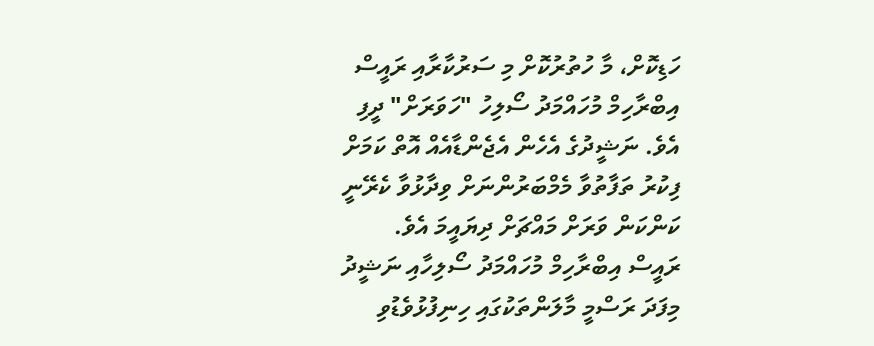ހަޑިކޮށް، މާ ހުތުރުކޮށް މި ސަރުކާރާއި ރައީސް އިބްރާހިމް މުހައްމަދު ސޯލިހު "ހަވަރަށް" ދީފި އެވެ. ނަޝީދުގެ އެހެން އެޖެންޑާއެއް އޮތް ކަމަށް ފިކުރު ތަފާތުވާ މެމްބަރުންނަށް ވިދާޅުވާ ކެރޭނީ ކަންކަން ވަރަށް މައްޗަށް ދިޔައީމަ އެވެ.
ރައީސް އިބްރާހިމް މުހައްމަދު ސޯލިހާއި ނަޝީދު މިފަދަ ރަސްމީ މާލަންތަކުގައި ހިނިފުޅުވެޑުވި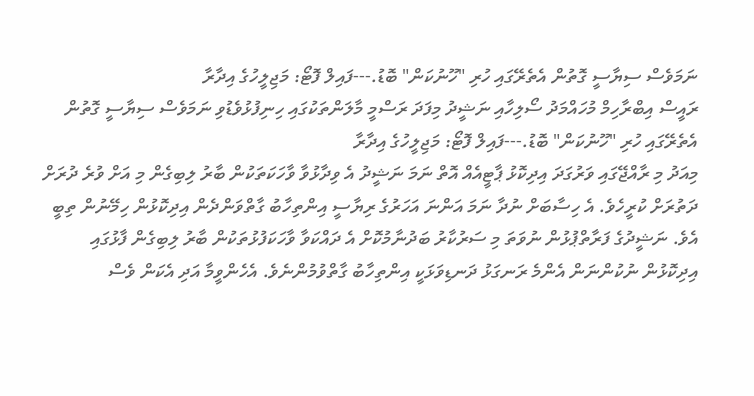ނަމަވެސް ސިޔާސީ ގޮތުން އެތެރޭގައި ހުރި "ހޫނުކަން" ބޮޑު.---ފައިލް ފޮޓޯ: މަޖިލީހުގެ އިދާރާ
ރައީސް އިބްރާހިމް މުހައްމަދު ސޯލިހާއި ނަޝީދު މިފަދަ ރަސްމީ މާލަންތަކުގައި ހިނިފުޅުވެޑުވި ނަމަވެސް ސިޔާސީ ގޮތުން އެތެރޭގައި ހުރި "ހޫނުކަން" ބޮޑު.---ފައިލް ފޮޓޯ: މަޖިލީހުގެ އިދާރާ
މިއަދު މި ރާއްޖޭގައި ވަރުގަދަ އިދިކޮޅު ޕާޓީއެއް އޮތް ނަމަ ނަޝީދު އެ ވިދާޅުވާ ވާހަކަތަކުން ބާރު ލިބިގެން މި އަށް ވުރެ ދުރަށް ދަތުރަށް ކުރީހެވެ. އެ ހިސާބަށް ނުދާ ނަމަ އަންނަ އަހަރުގެ ރިޔާސީ އިންތިހާބު ގާތްވަންދެން އިދިކޮޅުން ހިމޭނުން ތިބީ އެވެ. ނަޝީދުގެ ފަރާތްޕުޅުން ނުވަތަ މި ސަރުކާރު ބަދުނާމުކޮށް އެ ދައްކަވާ ވާހަކަފުޅުތަކުން ބާރު ލިބިގެން ފާޅުގައި އިދިކޮޅުން ނުކުންނަން އެންމެ ރަނގަޅު ދަނޑިވަޅަކީ އިންތިހާބު ގާތްވުމުންނެވެ. އެހެންވީމާ އަދި އެކަން ވެސް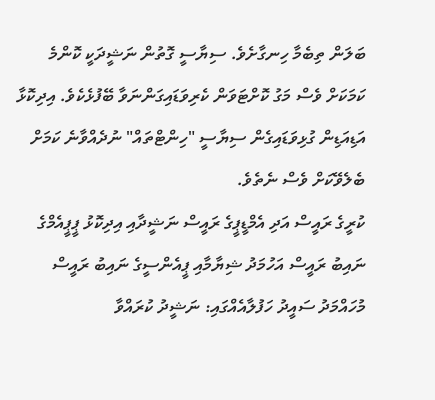ބަލަން ތިބެމާ ހިނގާށެވެ. ސިޔާސީ ގޮތުން ނަޝީދަކީ ކޮންމެ ކަމަކަށް ވެސް މަގު ކޮށްޓަވަން ކެރިވަޑައިގަންނަވާ ބޭފުޅެކެވެ. އިދިކޮޅާ އަޑިއަޑިން ގުޅިވަޑައިގެން ސިޔާސީ "ހިންޓްތައް" ނުދެއްވާނެ ކަމަށް ބެލެވޭކަށް ވެސް ނެތެވެ.
ކުރީގެ ރައީސް އަދި އެމްޑީޕީގެ ރައީސް ނަޝީދާއި އިދިކޮޅު ޕީޕީއެމްގެ ނައިބު ރައީސް އަހުމަދު ޝިޔާމާއި ޕީއެންސީގެ ނައިބު ރައީސް މުހައްމަދު ސައީދު ހަފުލާއެއްގައި: ނަޝީދު ކުރައްވާ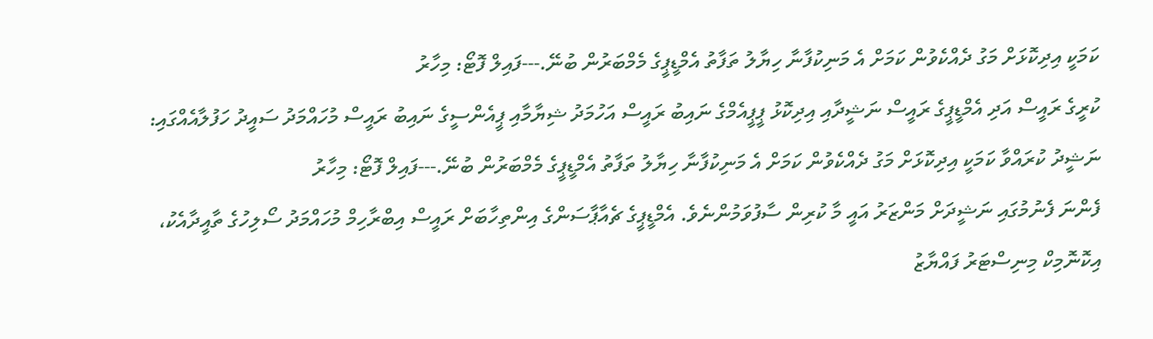ކަމަކީ އިދިކޮޅަށް މަގު ދެއްކެވުން ކަމަށް އެ މަނިކުފާނާ ހިޔާލު ތަފާތު އެމްޑީޕީގެ މެމްބަރުން ބުނޭ.---ފައިލް ފޮޓޯ: މިހާރު
ކުރީގެ ރައީސް އަދި އެމްޑީޕީގެ ރައީސް ނަޝީދާއި އިދިކޮޅު ޕީޕީއެމްގެ ނައިބު ރައީސް އަހުމަދު ޝިޔާމާއި ޕީއެންސީގެ ނައިބު ރައީސް މުހައްމަދު ސައީދު ހަފުލާއެއްގައި: ނަޝީދު ކުރައްވާ ކަމަކީ އިދިކޮޅަށް މަގު ދެއްކެވުން ކަމަށް އެ މަނިކުފާނާ ހިޔާލު ތަފާތު އެމްޑީޕީގެ މެމްބަރުން ބުނޭ.---ފައިލް ފޮޓޯ: މިހާރު
ފެންނަ ފެނުމުގައި ނަޝީދަށް މަންޒަރު އައީ މާ ކުރިން ސާފުވަމުންނެވެ. އެމްޑީޕީގެ ޗެއާޕާސަންގެ އިންތިހާބަށް ރައީސް އިބްރާހިމް މުހައްމަދު ސޯލިހުގެ ތާއީދާއެކު، އިކޮނޮމިކް މިނިސްޓަރު ފައްޔާޒު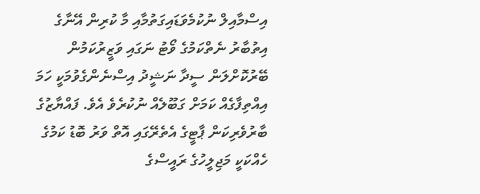އިސްމާއިލް ނުކުމެވަޑައިގަތުމާއި މާ ކުރިން އޭނާގެ އިތުބާރު ނެތްކަމުގެ ވޯޓު ނަގައި ވަޒީރުކަމުން ބޭރުކޮށްލަން ސީދާ ނަޝީދު އިސްނެންގެވުމަކީ ހަމަ އިއްތިފާގެއް ކަމަށް ގަބޫލެއް ނުކުރެވެ އެވެ. ފައްޔާޒުގެ ބާރުވެރިކަން ޕާޓީގެ އެތެރޭގައި އޮތް ވަރު ބޮޑު ކަމުގެ ހެއްކަކީ މަޖިލީހުގެ ރައީސްގެ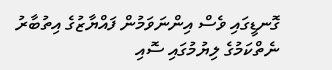ގޮނޑީގައި ވެސް އިންނަވަމުން ފައްޔާޒުގެ އިތުބާރު ނެތްކަމުގެ ލިޔުމުގައި ސޮއި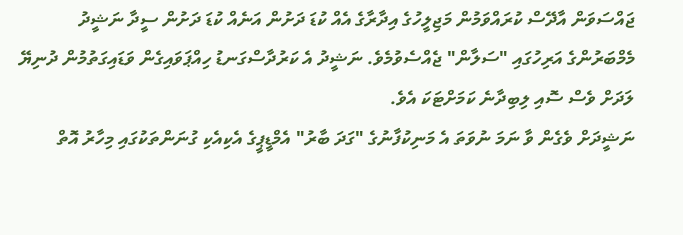ޖައްސަވަން އާދޭސް ކުރައްވަމުން މަޖިލީހުގެ އިދާރާގެ އެއް ކުޑަ ދަށުން އަނެއް ކުޑަ ދަށުން ސީދާ ނަޝީދު މެމްބަރުންގެ އަރިހުގައި "ސަލާން" ޖެއްސެވުމެވެ. ނަޝީދު އެ ކަރުދާސްގަނޑު ހިއްޕަވައިގެން ވަޑައިގަތުމުން ދުނިޔޭ ލަދަށް ވެސް ސޮއި ލިބިދާނެ ކަމަށްޓަކަ އެވެ.
ނަޝީދަށް ވެގެން ވާ ނަމަ ނުވަތަ އެ މަނިކުފާނުގެ "ގަދަ ބާރު" އެމްޑީޕީގެ އެކިއެކި ގުނަންތަކުގައި މިހާރު އޮތް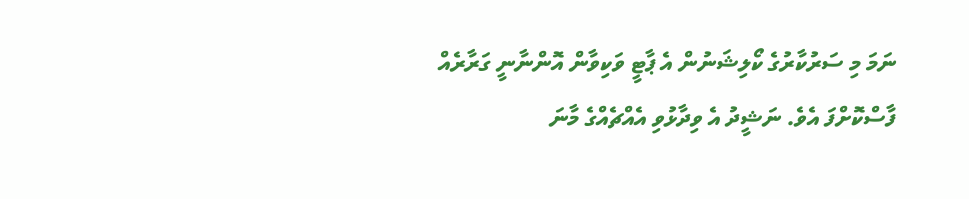ނަމަ މި ސަރުކާރުގެ ކޯލިޝަނުން އެ ޕާޓީ ވަކިވާން އޮންނާނީ ގަރާރެއް ފާސްކޮށްފަ އެވެ. ނަޝީދު އެ ވިދާޅުވި އެއްޗެއްގެ މާނަ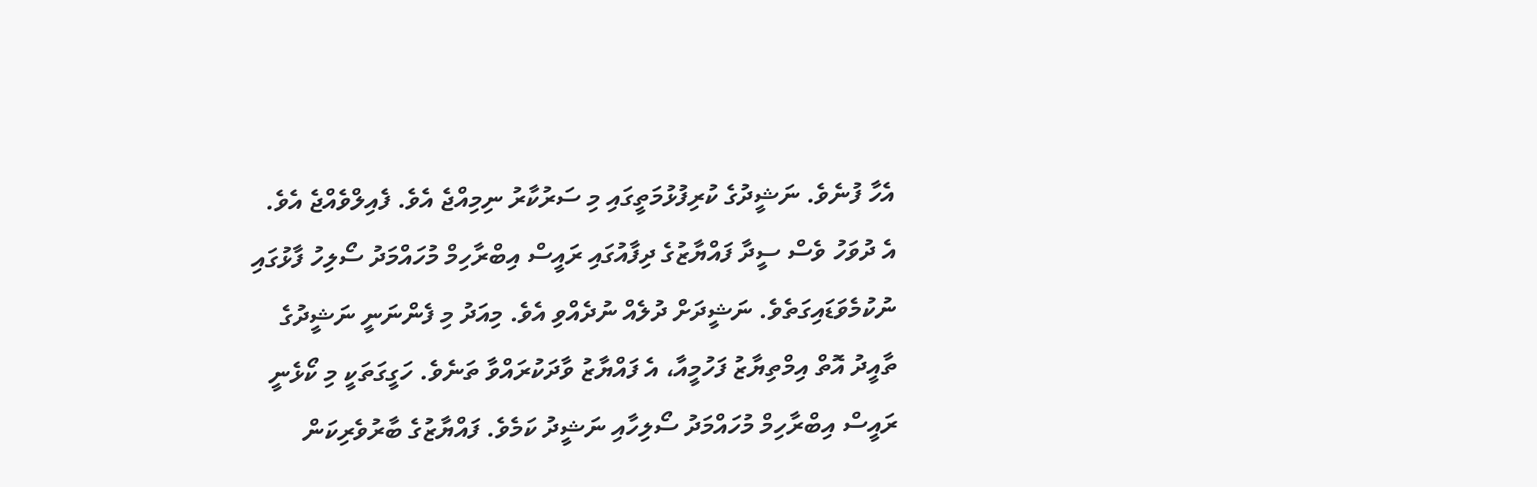އެހާ ފުނެވެ. ނަޝީދުގެ ކުރިފުޅުމަތީގައި މި ސަރުކާރު ނިމިއްޖެ އެވެ. ފެއިލްވެއްޖެ އެވެ.
އެ ދުވަހު ވެސް ސީދާ ފައްޔާޒުގެ ދިފާއުގައި ރައީސް އިބްރާހިމް މުހައްމަދު ސޯލިހު ފާޅުގައި ނުކުމެވަޑައިގަތެވެ. ނަޝީދަށް ދުލެއް ނުދެއްވި އެވެ. މިއަދު މި ފެންނަނީ ނަޝީދުގެ ތާއީދު އޮތް އިމްތިޔާޒު ފަހުމީއާ، އެ ފައްޔާޒު ވާދަކުރައްވާ ތަނެވެ. ހަގީގަތަކީ މި ކޯޅެނީ ރައީސް އިބްރާހިމް މުހައްމަދު ސޯލިހާއި ނަޝީދު ކަމެވެ. ފައްޔާޒުގެ ބާރުވެރިކަން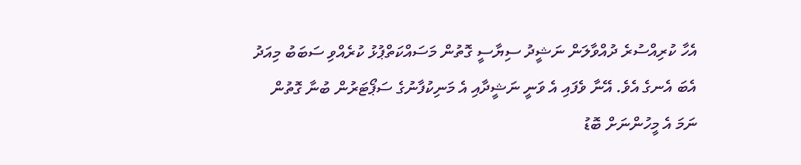އެހާ ކުރިއްސުރެ ދުއްވާލަން ނަޝީދު ސިޔާސީ ގޮތުން މަސައްކަތްޕުޅު ކުރެއްވި ސަބަބު މިއަދު އެބަ އެނގެ އެވެ. އޭނާ ވެފައި އެ ވަނީ ނަޝީދާއި އެ މަނިކުފާނުގެ ސަޕޯޓަރުން ބުނާ ގޮތުން ނަމަ އެ މީހުންނަށް ބޮޑު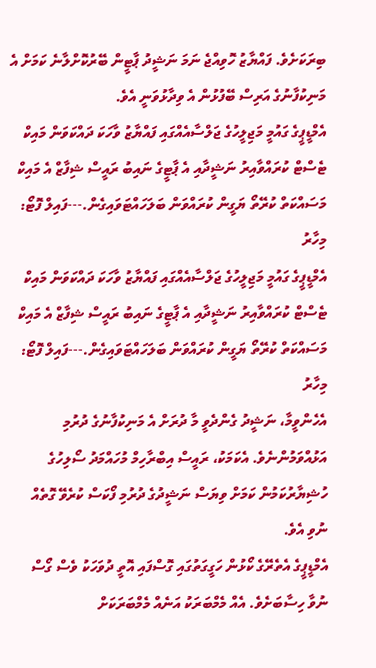ބިރަކަށެވެ. ފައްޔާޒު ހޮވިއްޖެ ނަމަ ނަޝީދު ޕާޓީން ބޭރުކޮށްލާނެ ކަމަށް އެ މަނިކުފާނުގެ އަރިސް ބޭފުޅުން އެ ވިދާޅުވަނީ އެވެ.
އެމްޑީޕީގެ ގައުމީ މަޖިލީހުގެ ޖަލްސާއެއްގައި ފައްޔާޒު ވާހަކަ ދައްކަވަން މައިކް ޓެސްޓް ކުރައްވާއިރު ނަޝީދާއި އެ ޕާޓީގެ ނައިބު ރައީސް ޝިފާޒް އެ މައިކް މަސައްކަތް ކުރޭތޯ ޔަގީން ކުރައްވަން ބަލަހައްޓަވައިގެން.---ފައިލް ފޮޓޯ: މިހާރު
އެމްޑީޕީގެ ގައުމީ މަޖިލީހުގެ ޖަލްސާއެއްގައި ފައްޔާޒު ވާހަކަ ދައްކަވަން މައިކް ޓެސްޓް ކުރައްވާއިރު ނަޝީދާއި އެ ޕާޓީގެ ނައިބު ރައީސް ޝިފާޒް އެ މައިކް މަސައްކަތް ކުރޭތޯ ޔަގީން ކުރައްވަން ބަލަހައްޓަވައިގެން.---ފައިލް ފޮޓޯ: މިހާރު
އެހެންވީމާ، ނަޝީދު ގެންދެވީ މާ ދުރަށް އެ މަނިކުފާނުގެ ދުރުމި އަޅުއްވަމުންނެވެ. އެކަމަކު، ރައީސް އިބްރާހިމް މުހައްމަދު ސޯލިހުގެ ހުޝިޔާރުކަމުން ކަމަށް ވިޔަސް ނަޝީދުގެ ދުރުމި ފޯކަސް ކުރެވޭ ގޮތެއް ނުވި އެވެ.
އެމްޑީޕީގެ އެތެރޭގެ ކޯޅުން ހަގީގަތުގައި ގޮސްފައި އޮތީ ދުވަހަކު ވެސް ގޯސް ނުވާ ހިސާބަށެވެ. އެއް މެމްބަރަކު އަނެއް މެމްބަރަކަށް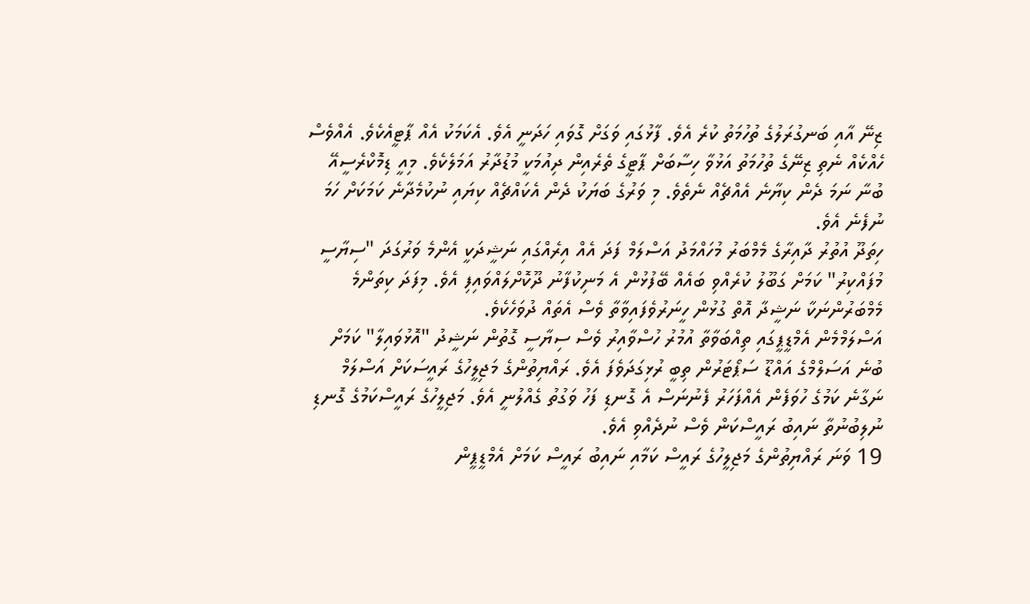ޒިނޭ އާއި ބަނގުރަލުގެ ތުހުމަތު ކުރެ އެވެ. ފާޅުގައި ވަގަށް ގޮވައި ހަދަނީ އެވެ. އެކަމަކު އެއް ޕާޓީއެކެވެ. އެއްވެސް ހެއްކެއް ނެތި ޒިނޭގެ ތުހުމަތު އަޅުވާ ހިސާބަށް ޕާޓީގެ ތެރެއިން ދިއުމަކީ މުޑުދާރު އަމަލެކެވެ. މިއީ ޑިމޮކްރެސީއޭ ބުނާ ނަމަ ދެން ކިޔާނެ އެއްޗެއް ނެތެވެ. މި ވަރުގެ ބަޔަކު ދެން އެކައްޗެއް ކިޔައި ނުކުމެދާނެ ކަމަކަށް ހަމަ ނުފެނެ އެވެ.
ހިތަދޫ އުތުރު ދާއިރާގެ މެމްބަރު މުހައްމަދު އަސްލަމް ފަދަ އެއް އިރެއްގައި ނަޝީދަކީ އެންމެ ވަރުގަދަ "ސިޔާސީ މުފައްކިރު" ކަމަށް ގަބޫލު ކުރެއްވި ބައެއް ބޭފުޅުން އެ މަނިކުފާނު ދޫކޮށްލައްވައިފި އެވެ. މިފަދަ ކިތަންމެ މެމްބަރުންނަކާ ނަޝީދާ އޮތް ގުޅުން ހީނަރުވެފައިވާތާ ވެސް އެތައް ދުވަހެކެވެ.
އަސްލަމްމެން އެމްޑީޕީގައި ތިއްބަވާތާ އުމުރު ހުސްވާއިރު ވެސް ސިޔާސީ ގޮތުން ނަޝީދު "އޮޅުވައިލާ" ކަމަށް ބުނެ އަސަލްމްގެ އައްޑޫ ސަޕޯޓަރުން ތިބީ ރުޅިގަދަވެފަ އެވެ. ރައްޔިތުންގެ މަޖިލީހުގެ ރައީސަކަށް އަސްލަމް ނަގާނެ ކަމުގެ ހުވަފެން އެއްފަހަރު ފެނުނަސް އެ ގޮނޑި ފަހު ވަގުތު ގެއްލުނީ އެވެ. މަޖިލީހުގެ ރައީސްކަމުގެ ގޮނޑި ނުލިބުނުތާ ނައިބު ރައީސްކަން ވެސް ނުދެއްވި އެވެ.
19 ވަނަ ރައްޔިތުންގެ މަޖިލީހުގެ ރައީސް ކަމާއި ނައިބު ރައީސް ކަމަށް އެމްޑީޕީން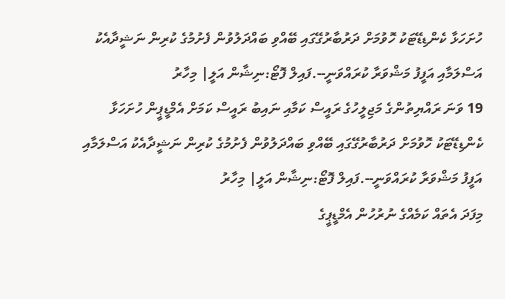ހުށަހަޅާ ކެންޑިޑޭޓަކު ހޮވުމަށް ދަރުބާރުގޭގައި ބޭއްވި ބައްދަލުވުން ފެށުމުގެ ކުރިން ނަޝީދާއެކު އަސްލަމާއި އަފީފު މަޝްވަރާ ކުރައްވަނީ--.ފައިލް ފޮޓޯ:ނިޝާން އަލީ| މިހާރު
19 ވަނަ ރައްޔިތުންގެ މަޖިލީހުގެ ރައީސް ކަމާއި ނައިބު ރައީސް ކަމަށް އެމްޑީޕީން ހުށަހަޅާ ކެންޑިޑޭޓަކު ހޮވުމަށް ދަރުބާރުގޭގައި ބޭއްވި ބައްދަލުވުން ފެށުމުގެ ކުރިން ނަޝީދާއެކު އަސްލަމާއި އަފީފު މަޝްވަރާ ކުރައްވަނީ--.ފައިލް ފޮޓޯ:ނިޝާން އަލީ| މިހާރު
މިފަދަ އެތައް ކަމެއްގެ ނުރުހުން އެމްޑީޕީގެ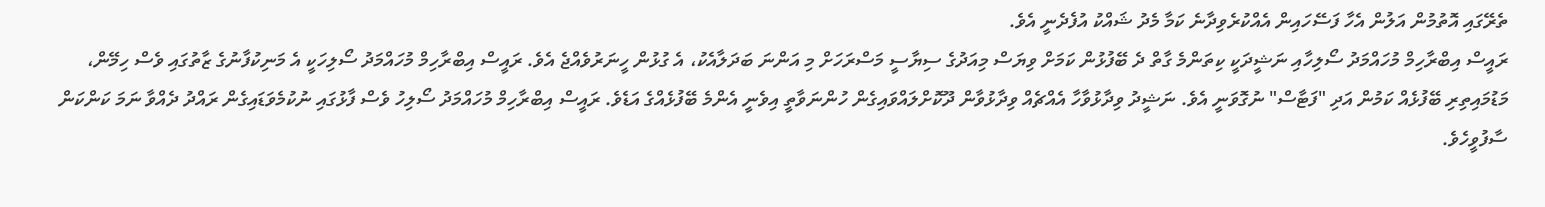ތެރޭގައި އޮތުމުން އަލުން އެހާ ފަސޭހައިން އެއްކުރެވިދާނެ ކަމާ މެދު ޝައްކު އުފެދެނީ އެވެ.
ރައީސް އިބްރާހިމް މުހައްމަދު ސޯލިހާއި ނަޝީދަކީ ކިތަންމެ ގާތް ދެ ބޭފުޅުން ކަމަށް ވިޔަސް މިއަދުގެ ސިޔާސީ މަސްރަހަށް މި އަންނަ ބަދަލާއެކު، އެ ގުޅުން ހީނަރުވެއްޖެ އެވެ. ރައީސް އިބްރާހިމް މުހައްމަދު ސޯލިހަކީ އެ މަނިކުފާނުގެ ޒާތުގައި ވެސް ހިމޭން، މަޑުމައިތިރި ބޭފުޅެއް ކަމުން އަދި "ފަޓާސް" ނުގޮވަނީ އެވެ. ނަޝީދު ވިދާޅުވާހާ އެއްޗެއް ވިދާޅުވާން ދޫކޮށްލައްވައިގެން ހުންނަވާތީ އިވެނީ އެންމެ ބޭފުޅެއްގެ އަޑެވެ. ރައީސް އިބްރާހިމް މުހައްމަދު ސޯލިހު ވެސް ފާޅުގައި ނުކުމެވަޑައިގެން ރައްދު ދެއްވާ ނަމަ ކަންކަން ސާފުވީހެވެ.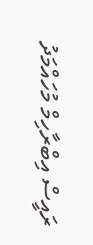ރައީސް އިބްރާހިމް މުހައްމަދު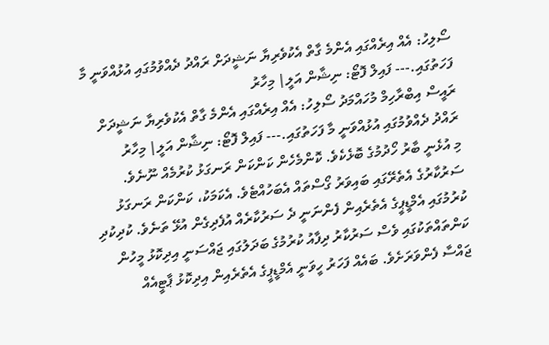ސޯލިހު: އެއް އިރެއްގައި އެންމެ ގާތް އެކުވެރިޔާ ނަޝީދަށް ރައްދު ދެއްވުމުގައި އުޅުއްވަނީ މާ ފަހަތުގައި.--- ފައިލް ފޮޓޯ: ނިޝާން އަލީ| މިހާރު
ރައީސް އިބްރާހިމް މުހައްމަދު ސޯލިހު: އެއް އިރެއްގައި އެންމެ ގާތް އެކުވެރިޔާ ނަޝީދަށް ރައްދު ދެއްވުމުގައި އުޅުއްވަނީ މާ ފަހަތުގައި.--- ފައިލް ފޮޓޯ: ނިޝާން އަލީ| މިހާރު
މި އުޅެނީ ބާރު ހޯދުމުގެ ބޮޅެކެވެ. ކޮންމެހެން ކަންކަން ރަނގަޅު ކުރުމެއް ނޫނެވެ. ސަރުކާރުގެ އެތެރޭގައި ބައިވަރު ގޯސްތައް އެބަހުއްޓެވެ. އެކަމަކު، ކަންކަން ރަނގަޅު ކުރުމުގައި އެމްޑީޕީގެ އެތެރެއިން ފެންނަނީ ދެ ސަރުކާރެއް އުފެދިގެން އުޅޭ ތަނެވެ. ކުދިކުދި ކަންތައްތަކުގައި ވެސް ސަރުކާރު ދިފާއު ކުރުމުގެ ބަދަލުގައި ޖައްސަނީ އިދިކޮޅު މީހުން ޖައްސާ ފެންވަރަށެވެ. ބައެއް ފަހަރު ހީވަނީ އެމްޑީޕީގެ އެތެރެއިން އިދިކޮޅު ޕާޓީއެއް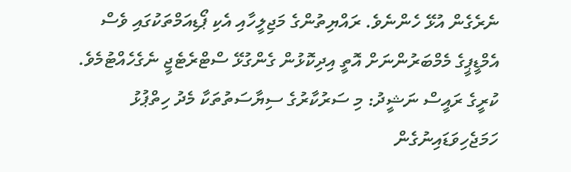ނެރެގެން އުޅޭ ހެންނެވެ. ރައްޔިތުންގެ މަޖިލީހާއި އެކި ޕޯޑިއަމްތަކުގައި ވެސް އެމްޑީޕީގެ މެމްބަރުންނަށް އޮތީ އިދިކޮޅުން ގެންގުޅޭ ސްޓްރެޓެޖީ ނެގެހެއްޓުމެވެ.
ކުރީގެ ރައީސް ނަޝީދު: މި ސަރުކާރުގެ ސިޔާސަތުތަކާ މެދު ހިތްޕުޅު ހަމަޖެހިވަޑައިނުގެން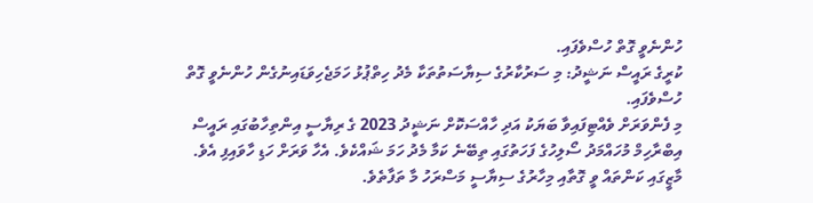ހުންނެވީ ގޮތް ހުސްވެފައި.
ކުރީގެ ރައީސް ނަޝީދު: މި ސަރުކާރުގެ ސިޔާސަތުތަކާ މެދު ހިތްޕުޅު ހަމަޖެހިވަޑައިނުގެން ހުންނެވީ ގޮތް ހުސްވެފައި.
މި ފެންވަރަށް ވެއްޓިފައިވާ ބަޔަކު އަދި ހާއްސަކޮށް ނަޝީދު 2023 ގެ ރިޔާސީ އިންތިހާބުގައި ރައީސް އިބްރާހިމް މުހައްމަދު ސޯލިހުގެ ފަހަތުގައި ތިބޭނެ ކަމާ މެދު ހަމަ ޝައްކެވެ. އެހާ ވަރަށް ހަޑި ހާވައިފި އެވެ. މާޒީގައި ކަންތައް ވީ ގޮތާއި މިހާރުގެ ސިޔާސީ މަސްރަހު މާ ތަފާތެވެ.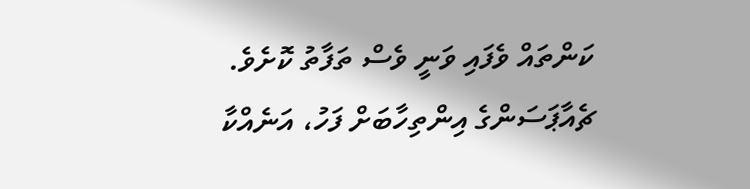ކަންތައް ވެފައި ވަނީ ވެސް ތަފާތު ކޮށެވެ. ޗެއާޕަސަންގެ އިންތިހާބަށް ފަހު، އަނެއްކާ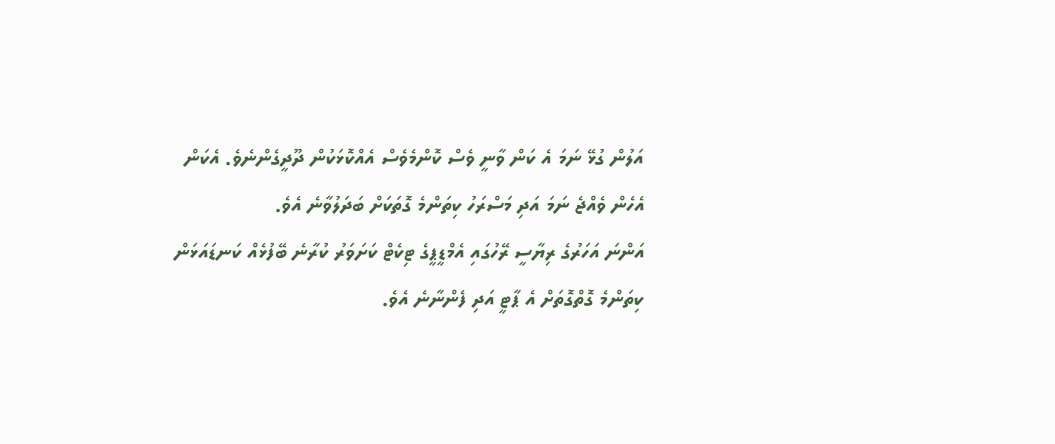އަލުން ގުޅޭ ނަމަ އެ ކަން ވާނީ ވެސް ކޮންމެވެސް އެއްކޮޅަކުން ދޫދީގެންނެވެ. އެކަން އެހެން ވެއްޖެ ނަމަ އަދި މަސްރަހު ކިތަންމެ ގޮތަކަށް ބަދަލުވާނެ އެވެ.
އަންނަ އަހަރުގެ ރިޔާސީ ރޭހުގައި އެމްޑީޕީގެ ޓިކެޓް ކަށަވަރު ކުރާނެ ބޭފުޅެއް ކަނޑައަޅަން ކިތަންމެ ގޮތްގޮތަށް އެ ޕާޓީ އަދި ފެންނާނެ އެވެ.